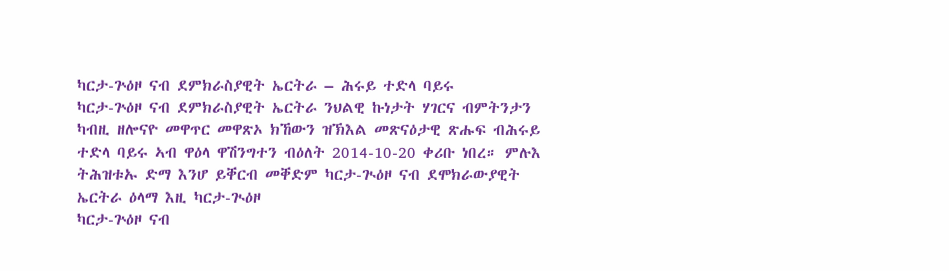ካርታ-ጕዕዞ ናብ ደምክራስያዊት ኤርትራ – ሕሩይ ተድላ ባይሩ
ካርታ-ጕዕዞ ናብ ደምክራስያዊት ኤርትራ ንህልዊ ኩነታት ሃገርና ብምትንታን ካብዚ ዘሎናዮ መዋጥር መዋጽኦ ክኸውን ዝኽእል መጽናዕታዊ ጽሑፍ ብሕሩይ ተድላ ባይሩ ኣብ ዋዕላ ዋሽንግተን ብዕለት 2014-10-20 ቀሪቡ ነበረ። ምሉእ ትሕዝቱኡ ድማ እንሆ ይቐርብ መቐድም ካርታ-ጒዕዞ ናብ ደሞክራውያዊት ኤርትራ ዕላማ እዚ ካርታ-ጒዕዞ
ካርታ-ጕዕዞ ናብ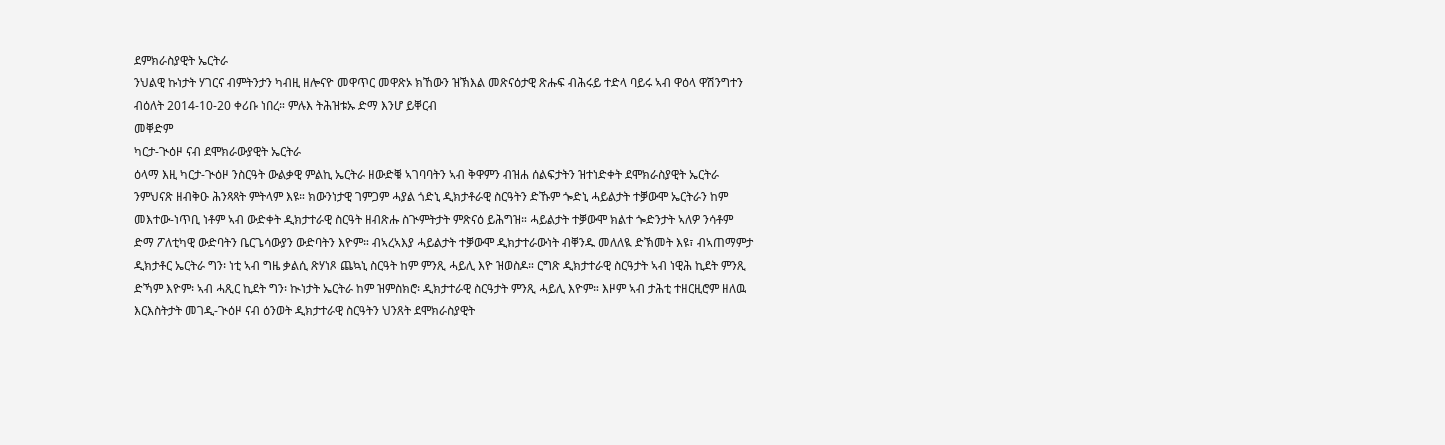ደምክራስያዊት ኤርትራ
ንህልዊ ኩነታት ሃገርና ብምትንታን ካብዚ ዘሎናዮ መዋጥር መዋጽኦ ክኸውን ዝኽእል መጽናዕታዊ ጽሑፍ ብሕሩይ ተድላ ባይሩ ኣብ ዋዕላ ዋሽንግተን ብዕለት 2014-10-20 ቀሪቡ ነበረ። ምሉእ ትሕዝቱኡ ድማ እንሆ ይቐርብ
መቐድም
ካርታ-ጒዕዞ ናብ ደሞክራውያዊት ኤርትራ
ዕላማ እዚ ካርታ-ጒዕዞ ንስርዓት ውልቃዊ ምልኪ ኤርትራ ዘውድቑ ኣገባባትን ኣብ ቅዋምን ብዝሐ ሰልፍታትን ዝተነድቀት ደሞክራስያዊት ኤርትራ ንምህናጽ ዘብቅዑ ሕንጻጻት ምትላም እዩ። ክውንነታዊ ገምጋም ሓያል ጎድኒ ዲክታቶራዊ ስርዓትን ድኹም ጐድኒ ሓይልታት ተቓውሞ ኤርትራን ከም መእተው-ነጥቢ ነቶም ኣብ ውድቀት ዲክታተራዊ ስርዓት ዘብጽሑ ስጒምትታት ምጽናዕ ይሕግዝ። ሓይልታት ተቓውሞ ክልተ ጐድንታት ኣለዎ ንሳቶም ድማ ፖለቲካዊ ውድባትን ቤርጌሳውያን ውድባትን እዮም። ብኣረኣእያ ሓይልታት ተቓውሞ ዲክታተራውነት ብቐንዱ መለለዪ ድኽመት እዩ፣ ብኣጠማምታ ዲክታቶር ኤርትራ ግን፡ ነቲ ኣብ ግዜ ቃልሲ ጽሃነጾ ጨኳኒ ስርዓት ከም ምንጺ ሓይሊ እዮ ዝወስዶ። ርግጽ ዲክታተራዊ ስርዓታት ኣብ ነዊሕ ኪደት ምንጺ ድኻም እዮም፡ ኣብ ሓጺር ኪደት ግን፡ ኲነታት ኤርትራ ከም ዝምስክሮ፡ ዲክታተራዊ ስርዓታት ምንጺ ሓይሊ እዮም። እዞም ኣብ ታሕቲ ተዘርዚሮም ዘለዉ እርእስትታት መገዲ-ጒዕዞ ናብ ዕንወት ዲክታተራዊ ስርዓትን ህንጸት ደሞክራስያዊት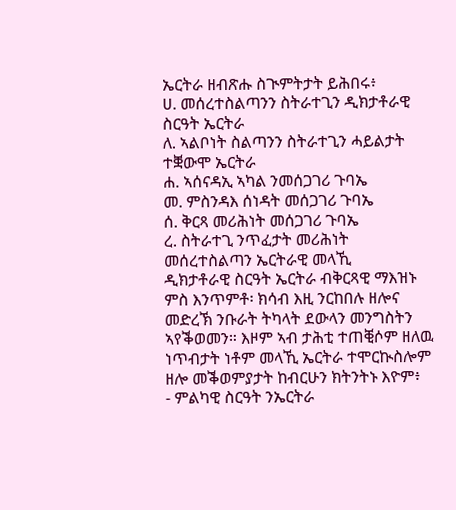ኤርትራ ዘብጽሑ ስጒምትታት ይሕበሩ፥
ሀ. መሰረተስልጣንን ስትራተጊን ዲክታቶራዊ ስርዓት ኤርትራ
ለ. ኣልቦነት ስልጣንን ስትራተጊን ሓይልታት ተቛውሞ ኤርትራ
ሐ. ኣሰናዳኢ ኣካል ንመሰጋገሪ ጉባኤ
መ. ምስንዳእ ሰነዳት መሰጋገሪ ጉባኤ
ሰ. ቅርጻ መሪሕነት መሰጋገሪ ጉባኤ
ረ. ስትራተጊ ንጥፈታት መሪሕነት
መሰረተስልጣን ኤርትራዊ መላኺ
ዲክታቶራዊ ስርዓት ኤርትራ ብቅርጻዊ ማእዝኑ ምስ እንጥምቶ፡ ክሳብ እዚ ንርከበሉ ዘሎና መድረኽ ንቡራት ትካላት ደውላን መንግስትን ኣየቕወመን። እዞም ኣብ ታሕቲ ተጠቒሶም ዘለዉ ነጥብታት ነቶም መላኺ ኤርትራ ተሞርኲስሎም ዘሎ መቕወምያታት ከብርሁን ክትንትኑ እዮም፥
- ምልካዊ ስርዓት ንኤርትራ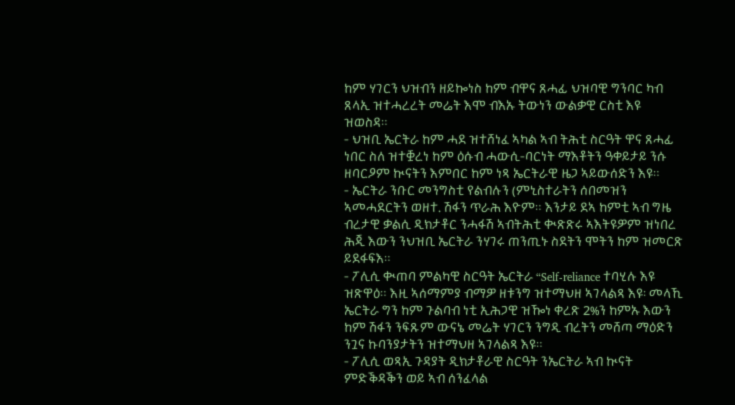ከም ሃገርን ህዝብን ዘይኰነስ ከም ብዋና ጸሓፊ ህዝባዊ ግንባር ካብ ጸላኢ ዝተሓረረት መሬት እሞ ብእኡ ትውነን ውልቃዊ ርስቲ እዩ ዝወስዳ።
- ህዝቢ ኤርትራ ከም ሓደ ዝተሸነፈ ኣካል ኣብ ትሕቲ ስርዓት ዋና ጸሓፊ ነበር ስለ ዝተቛረነ ከም ዕሱብ ሓውሲ-ባርነት ማእቶትን ዓቀይታይ ንሱ ዘባርዖም ኲናትን እምበር ከም ነጻ ኤርትራዊ ዜጋ ኣይውሰድን እዩ።
- ኤርትራ ንቡር መንግስቲ የልብሉን (ምኒስተራትን ሰበመዝን ኣመሓደርትን ወዘተ. ሽፋን ጥራሕ እዮም። እንታይ ደኣ ከምቲ ኣብ ግዜ ብረታዊ ቃልሲ ዲክታቶር ንሓፋሽ ኣብትሕቲ ቊጽጽሩ ኣእትዩዎም ዝነበረ ሕጂ እውን ንህዝቢ ኤርትራ ንሃገሩ ጠንጢኑ ስደትን ሞትን ከም ዝመርጽ ይደፋፍእ።
- ፖሊሲ ቊጠባ ምልካዊ ስርዓት ኤርትራ “Self-reliance ተባሂሉ እዩ ዝጽዋዕ። እዚ ኣሰማምያ ብማዎ ዘቱንግ ዝተማህዘ ኣገላልጻ እዩ፡ መላኺ ኤርትራ ግን ከም ጉልባብ ነቲ ኢሕጋዊ ዝዀነ ቀረጽ 2%ን ከምኡ እውን ከም ሽፋን ንፍጹም ውናኔ መሬት ሃገርን ንግዲ ብረትን መሸጣ ማዕድን ንጓና ኩባንያታትን ዝተማህዘ ኣገላልጻ እዩ።
- ፖሊሲ ወጻኢ ጉዳያት ዲክታቶራዊ ስርዓት ንኤርትራ ኣብ ኲናት ምድቕዳቕን ወይ ኣብ ሰንፈላል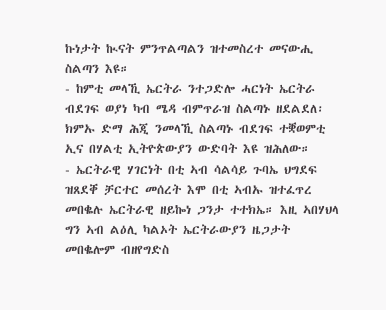ኩነታት ኲናት ምንጥልጣልን ዝተመስረተ መናውሒ ስልጣን እዩ።
- ከምቲ መላኺ ኤርትራ ንተጋድሎ ሓርነት ኤርትራ ብደገፍ ወያነ ካብ ሜዳ ብምጥራዝ ስልጣኑ ዘደልደለ፡ ክምኡ ድማ ሕጂ ንመላኺ ስልጣኑ ብደገፍ ተቛወምቲ ኢና በሃልቲ ኢትዮጵውያን ውድባት እዩ ዝሕለው።
- ኤርትራዊ ሃገርነት በቲ ኣብ ሳልሳይ ጉባኤ ህግደፍ ዝጸደቐ ቻርተር መሰረት እሞ በቲ ኣብኡ ዝተፈጥረ መበቈሉ ኤርትራዊ ዘይኰነ ጋንታ ተተክኤ። እዚ ኣበሃህላ ግን ኣብ ልዕሊ ካልኦት ኤርትራውያን ዜጋታት መበቈሎም ብዘየግድስ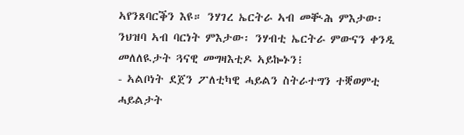ኣየንጸባርቕን እዩ። ንሃገረ ኤርትራ ኣብ መቚሕ ምእታው፡ ንህዝባ ኣብ ባርነት ምእታው፡ ንሃብቲ ኤርትራ ምውናን ቀንዲ መለለዪታት ጓናዊ መግዛእቲዶ ኣይኰኑን፧
- ኣልቦነት ደጀን ፖለቲካዊ ሓይልን ስትራተግን ተቛወምቲ ሓይልታት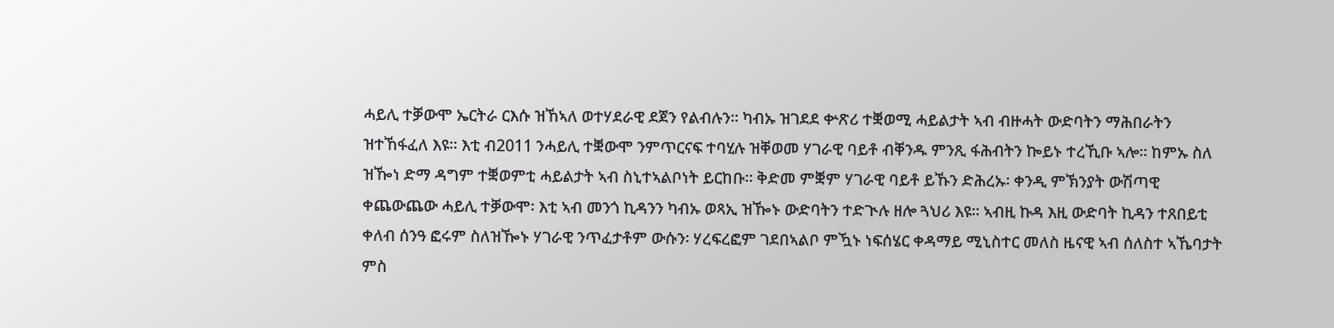ሓይሊ ተቓውሞ ኤርትራ ርእሱ ዝኸኣለ ወተሃደራዊ ደጀን የልብሉን። ካብኡ ዝገደደ ቍጽሪ ተቛወሚ ሓይልታት ኣብ ብዙሓት ውድባትን ማሕበራትን ዝተኸፋፈለ እዩ። እቲ ብ2011 ንሓይሊ ተቛውሞ ንምጥርናፍ ተባሂሉ ዝቐወመ ሃገራዊ ባይቶ ብቐንዱ ምንጺ ፋሕብትን ኰይኑ ተረኺቡ ኣሎ። ከምኡ ስለ ዝዀነ ድማ ዳግም ተቛወምቲ ሓይልታት ኣብ ስኒተኣልቦነት ይርከቡ። ቅድመ ምቛም ሃገራዊ ባይቶ ይኹን ድሕረኡ፡ ቀንዲ ምኽንያት ውሽጣዊ ቀጨውጨው ሓይሊ ተቓውሞ፡ እቲ ኣብ መንጎ ኪዳንን ካብኡ ወጻኢ ዝዀኑ ውድባትን ተድጒሉ ዘሎ ጓህሪ እዩ። ኣብዚ ኩዳ እዚ ውድባት ኪዳን ተጸበይቲ ቀለብ ሰንዓ ፎሩም ስለዝዀኑ ሃገራዊ ንጥፈታቶም ውሱን፡ ሃረፍረፎም ገደበኣልቦ ምዃኑ ነፍሰሄር ቀዳማይ ሚኒስተር መለስ ዜናዊ ኣብ ሰለስተ ኣኼባታት ምስ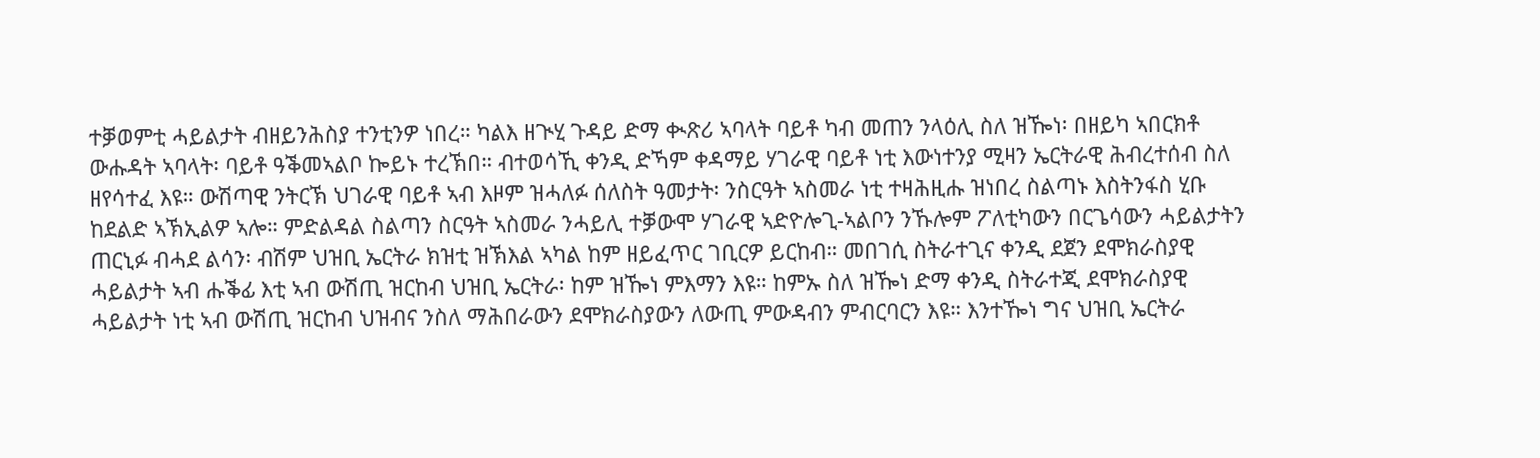ተቓወምቲ ሓይልታት ብዘይንሕስያ ተንቲንዎ ነበረ። ካልእ ዘጒሂ ጉዳይ ድማ ቊጽሪ ኣባላት ባይቶ ካብ መጠን ንላዕሊ ስለ ዝዀነ፡ በዘይካ ኣበርክቶ ውሑዳት ኣባላት፡ ባይቶ ዓቕመኣልቦ ኰይኑ ተረኽበ። ብተወሳኺ ቀንዲ ድኻም ቀዳማይ ሃገራዊ ባይቶ ነቲ እውነተንያ ሚዛን ኤርትራዊ ሕብረተሰብ ስለ ዘየሳተፈ እዩ። ውሽጣዊ ንትርኽ ህገራዊ ባይቶ ኣብ እዞም ዝሓለፉ ሰለስት ዓመታት፡ ንስርዓት ኣስመራ ነቲ ተዛሕዚሑ ዝነበረ ስልጣኑ እስትንፋስ ሂቡ ከደልድ ኣኽኢልዎ ኣሎ። ምድልዳል ስልጣን ስርዓት ኣስመራ ንሓይሊ ተቓውሞ ሃገራዊ ኣድዮሎጊ-ኣልቦን ንኹሎም ፖለቲካውን በርጌሳውን ሓይልታትን ጠርኒፉ ብሓደ ልሳን፡ ብሽም ህዝቢ ኤርትራ ክዝቲ ዝኽእል ኣካል ከም ዘይፈጥር ገቢርዎ ይርከብ። መበገሲ ስትራተጊና ቀንዲ ደጀን ደሞክራስያዊ ሓይልታት ኣብ ሑቕፊ እቲ ኣብ ውሽጢ ዝርከብ ህዝቢ ኤርትራ፡ ከም ዝዀነ ምእማን እዩ። ከምኡ ስለ ዝዀነ ድማ ቀንዲ ስትራተጂ ደሞክራስያዊ ሓይልታት ነቲ ኣብ ውሽጢ ዝርከብ ህዝብና ንስለ ማሕበራውን ደሞክራስያውን ለውጢ ምውዳብን ምብርባርን እዩ። እንተዀነ ግና ህዝቢ ኤርትራ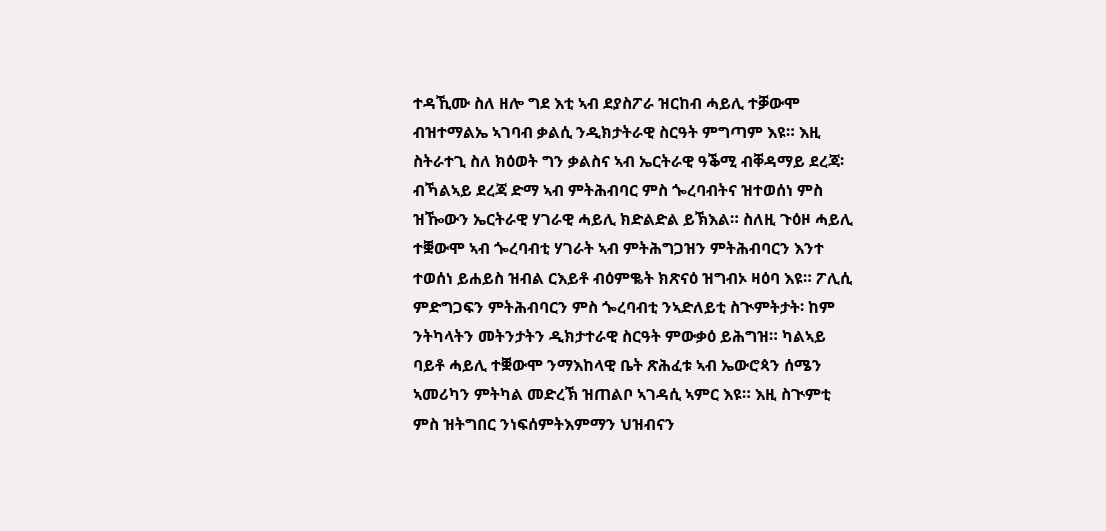ተዳኺሙ ስለ ዘሎ ግደ እቲ ኣብ ደያስፖራ ዝርከብ ሓይሊ ተቓውሞ ብዝተማልኤ ኣገባብ ቃልሲ ንዲክታትራዊ ስርዓት ምግጣም እዩ። እዚ ስትራተጊ ስለ ክዕወት ግን ቃልስና ኣብ ኤርትራዊ ዓቕሚ ብቐዳማይ ደረጃ፡ ብኻልኣይ ደረጃ ድማ ኣብ ምትሕብባር ምስ ጐረባብትና ዝተወሰነ ምስ ዝዀውን ኤርትራዊ ሃገራዊ ሓይሊ ክድልድል ይኽእል። ስለዚ ጉዕዞ ሓይሊ ተቛውሞ ኣብ ጐረባብቲ ሃገራት ኣብ ምትሕግጋዝን ምትሕብባርን እንተ ተወሰነ ይሐይስ ዝብል ርእይቶ ብዕምቈት ክጽናዕ ዝግብኦ ዛዕባ እዩ። ፖሊሲ ምድግጋፍን ምትሕብባርን ምስ ጐረባብቲ ንኣድለይቲ ስጒምትታት፡ ከም ንትካላትን መትንታትን ዲክታተራዊ ስርዓት ምውቃዕ ይሕግዝ። ካልኣይ ባይቶ ሓይሊ ተቛውሞ ንማእከላዊ ቤት ጽሕፈቱ ኣብ ኤውሮጳን ሰሜን ኣመሪካን ምትካል መድረኽ ዝጠልቦ ኣገዳሲ ኣምር እዩ። እዚ ስጒምቲ ምስ ዝትግበር ንነፍሰምትእምማን ህዝብናን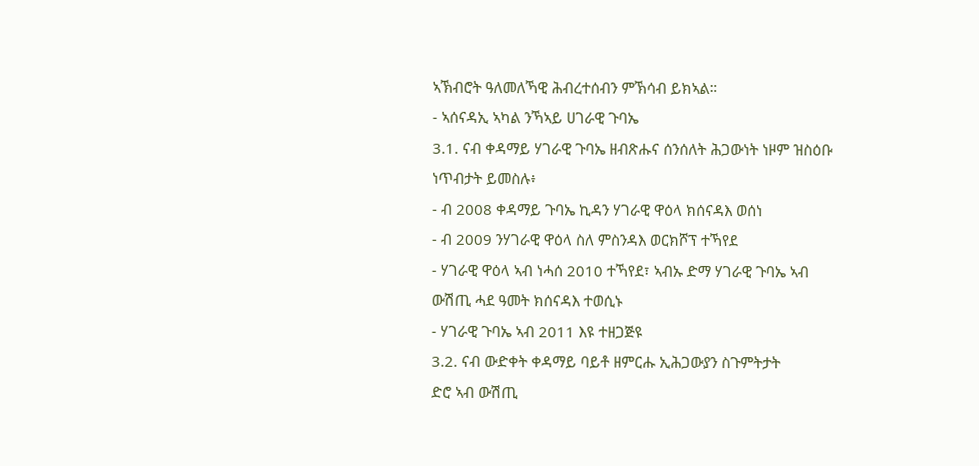ኣኽብሮት ዓለመለኻዊ ሕብረተሰብን ምኽሳብ ይክኣል።
- ኣሰናዳኢ ኣካል ንኻኣይ ሀገራዊ ጉባኤ
3.1. ናብ ቀዳማይ ሃገራዊ ጉባኤ ዘብጽሑና ሰንሰለት ሕጋውነት ነዞም ዝስዕቡ ነጥብታት ይመስሉ፥
- ብ 2008 ቀዳማይ ጉባኤ ኪዳን ሃገራዊ ዋዕላ ክሰናዳእ ወሰነ
- ብ 2009 ንሃገራዊ ዋዕላ ስለ ምስንዳእ ወርክሾፕ ተኻየደ
- ሃገራዊ ዋዕላ ኣብ ነሓሰ 2010 ተኻየደ፣ ኣብኡ ድማ ሃገራዊ ጉባኤ ኣብ ውሽጢ ሓደ ዓመት ክሰናዳእ ተወሲኑ
- ሃገራዊ ጉባኤ ኣብ 2011 እዩ ተዘጋጅዩ
3.2. ናብ ውድቀት ቀዳማይ ባይቶ ዘምርሑ ኢሕጋውያን ስጉምትታት
ድሮ ኣብ ውሽጢ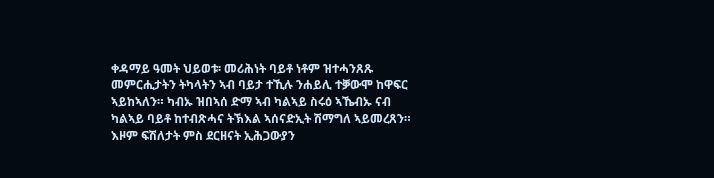ቀዳማይ ዓመት ህይወቱ፡ መሪሕነት ባይቶ ነቶም ዝተሓንጸጹ መምርሒታትን ትካላትን ኣብ ባይታ ተኺሉ ንሐይሊ ተቓውሞ ከዋፍር ኣይከኣለን። ካብኡ ዝበኣሰ ድማ ኣብ ካልኣይ ስሩዕ ኣኼብኡ ናብ ካልኣይ ባይቶ ከተብጽሓና ትኽእል ኣሰናድኢት ሽማግለ ኣይመረጸን። እዞም ፍሽለታት ምስ ደርዘናት ኢሕጋውያን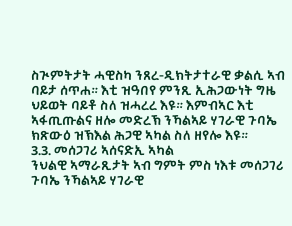ስጒምትታት ሓዊስካ ንጸረ-ዲክትታተራዊ ቃልሲ ኣብ ባይታ ሰጥሐ። እቲ ዝዓበየ ምንጺ ኢሕጋውነት ግዜ ህይወት ባይቶ ስለ ዝሓረረ እዩ። እምብኣር እቲ ኣፋጢጡልና ዘሎ መድረኽ ንኻልኣይ ሃገራዊ ጉባኤ ክጽውዕ ዝኽእል ሕጋዊ ኣካል ስለ ዘየሎ እዩ።
3.3. መሰጋገሪ ኣሰናድኢ ኣካል
ንህልዊ ኣማራጺታት ኣብ ግምት ምስ ነእቱ መሰጋገሪ ጉባኤ ንኻልኣይ ሃገራዊ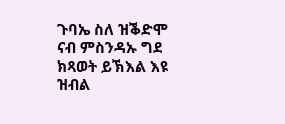ጉባኤ ስለ ዝቕድሞ ናብ ምስንዳኡ ግደ ክጻወት ይኽእል እዩ ዝብል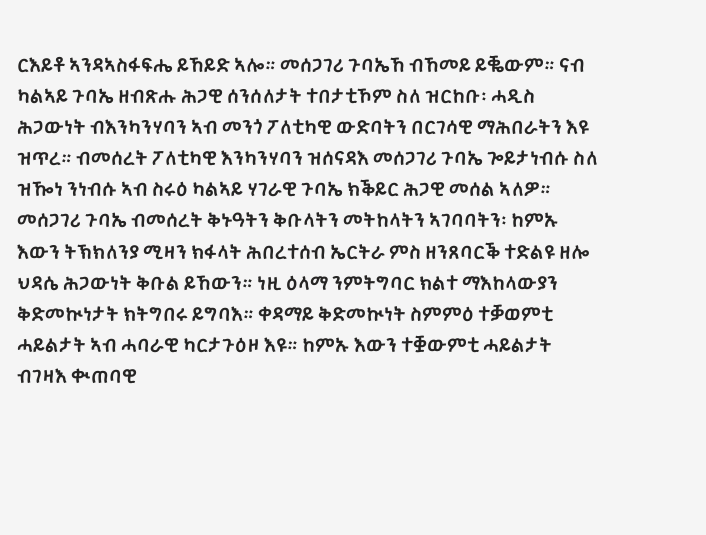ርእይቶ ኣንዳኣስፋፍሔ ይኸይድ ኣሎ። መሰጋገሪ ጉባኤኸ ብኸመይ ይቘውም። ናብ ካልኣይ ጉባኤ ዘብጽሑ ሕጋዊ ሰንሰለታት ተበታቲኾም ስለ ዝርከቡ፡ ሓዲስ ሕጋውነት ብእንካንሃባን ኣብ መንጎ ፖለቲካዊ ውድባትን በርገሳዊ ማሕበራትን እዩ ዝጥረ። ብመሰረት ፖለቲካዊ እንካንሃባን ዝሰናዳእ መሰጋገሪ ጉባኤ ጐይታነብሱ ስለ ዝዀነ ንነብሱ ኣብ ስሩዕ ካልኣይ ሃገራዊ ጉባኤ ክቕይር ሕጋዊ መሰል ኣለዎ።
መሰጋገሪ ጉባኤ ብመሰረት ቅኑዓትን ቅቡላትን መትከላትን ኣገባባትን፡ ከምኡ እውን ትኽክለንያ ሚዛን ክፋላት ሕበረተሰብ ኤርትራ ምስ ዘንጸባርቕ ተድልዩ ዘሎ ህዳሴ ሕጋውነት ቅቡል ይኸውን። ነዚ ዕላማ ንምትግባር ክልተ ማእከላውያን ቅድመኲነታት ክትግበሩ ይግባእ። ቀዳማይ ቅድመኲነት ስምምዕ ተቓወምቲ ሓይልታት ኣብ ሓባራዊ ካርታጉዕዞ እዩ። ከምኡ እውን ተቛውምቲ ሓይልታት ብገዛእ ቊጠባዊ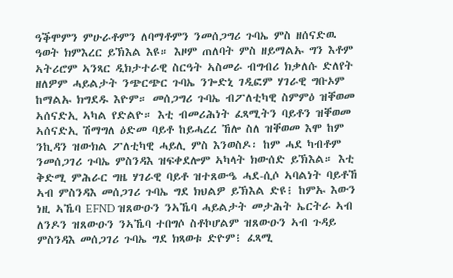ዓቕሞምን ምሁራቶምን ለባማቶምን ንመሰጋግሪ ጉባኤ ምስ ዘሰናድዉ ዓወት ክምእረር ይኽእል እዩ። እዞም ጠለባት ምስ ዘይማልኡ ግን እቶም ኣትሪሮም ኣንጻር ዲክታተራዊ ስርዓት ኣስመራ ብግብሪ ክቃለሱ ድለየት ዘለዎም ሓይልታት ንጭርጭር ጉባኤ ንጐድኒ ገዲፎም ሃገራዊ ግቡኦም ከማልኡ ክግደዱ እዮም። መሰጋግሪ ጉባኤ ብፖለቲካዊ ስምምዕ ዝቐወመ ኣሰናድኢ ኣካል የድልዮ። እቲ ብመሪሕነት ፈጻሚትን ባይቶን ዝቐወመ ኣሰናድኢ ሽማግለ ዕድመ ባይቶ ከይሓረረ ኸሎ ስለ ዝቐወመ እሞ ከም ንኪዳን ዝውክል ፖለቲካዊ ሓይሊ ምስ እንወስዶ፡ ከም ሓደ ካብቶም ንመሰጋገሪ ጉባኤ ምስንዳእ ዝፍቀደሎም ኣካላት ክውሰድ ይኽእል። እቲ ቅድሚ ምሕራር ግዜ ሃገራዊ ባይቶ ዝተጸውዔ ሓደ-ሲሶ ኣባልነት ባይቶኸ ኣብ ምስንዳእ መሰጋገሪ ጉባኤ ግደ ክህልዎ ይኽእል ድዩ፧ ከምኡ እውን ነዚ ኣኼባ EFND ዝጸውዑን ንኣኼባ ሓይልታት መታሕት ኤርትራ ኣብ ለንዶን ዝጸውዑን ንኣኼባ ተበግሶ ስቶኮሆልም ዝጸውዑን ኣብ ጉዳይ ምስንዳእ መሰጋገሪ ጉባኤ ግደ ክጻወቱ ድዮም፧ ፈጻሚ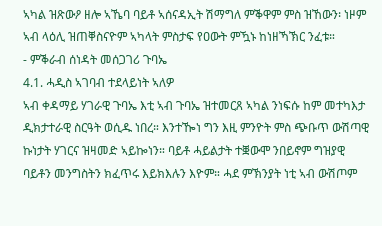ኣካል ዝጽውዖ ዘሎ ኣኼባ ባይቶ ኣሰናዳኢት ሽማግለ ምቕዋም ምስ ዝኸውን፡ ነዞም ኣብ ላዕሊ ዝጠቐስናዮም ኣካላት ምስታፍ የዐውት ምዃኑ ከነዘኻኽር ንፈቱ።
- ምቕራብ ሰነዳት መሰጋገሪ ጉባኤ
4.1. ሓዲስ ኣገባብ ተደላይነት ኣለዎ
ኣብ ቀዳማይ ሃገራዊ ጉባኤ እቲ ኣብ ጉባኤ ዝተመርጸ ኣካል ንነፍሱ ከም መተካእታ ዲክታተራዊ ስርዓት ወሲዱ ነበረ። እንተዀነ ግን እዚ ምንዮት ምስ ጭቡጥ ውሽጣዊ ኩነታት ሃገርና ዝዛመድ ኣይኰነን። ባይቶ ሓይልታት ተቛውሞ ንበይኖም ግዝያዊ ባይቶን መንግስትን ክፈጥሩ እይክእሉን እዮም። ሓደ ምኽንያት ነቲ ኣብ ውሽጦም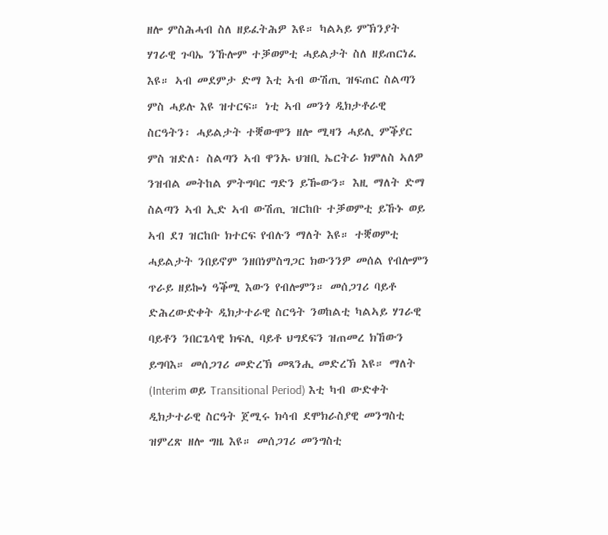ዘሎ ምስሕሓብ ስለ ዘይፈትሕዎ እዩ። ካልኣይ ምኽንያት ሃገራዊ ጉባኤ ንኹሎም ተቓወምቲ ሓይልታት ስለ ዘይጠርነፈ እዩ። ኣብ መደምታ ድማ እቲ ኣብ ውሽጢ ዝፍጠር ስልጣን ምስ ሓይሉ እዩ ዝተርፍ። ነቲ ኣብ መንጎ ዲክታቶራዊ ስርዓትን፡ ሓይልታት ተቛውሞን ዘሎ ሚዛን ሓይሊ ምቕያር ምስ ዝድለ፡ ስልጣን ኣብ ዋንኡ ህዝቢ ኤርትራ ክምለስ ኣለዎ ንዝብል መትከል ምትግባር ግድን ይዀውን። እዚ ማለት ድማ ስልጣን ኣብ ኢድ ኣብ ውሽጢ ዝርከቡ ተቓወምቲ ይኹኑ ወይ ኣብ ደገ ዝርከቡ ክተርፍ የብሉን ማለት እዩ። ተቛወምቲ ሓይልታት ንበይኖም ንዘበነምስግጋር ክውንንዎ መሰል የብሎምን ጥራይ ዘይኰነ ዓቕሚ እውን የብሎምን። መሰጋገሪ ባይቶ ድሕረውድቀት ዲክታተራዊ ስርዓት ንወከልቲ ካልኣይ ሃገራዊ ባይቶን ንበርጌሳዊ ክፍሊ ባይቶ ህግደፍን ዝጠመረ ክኸውን ይግባእ። መሰጋገሪ መድረኽ መጻንሒ መድረኽ እዩ። ማለት (Interim ወይ Transitional Period) እቲ ካብ ውድቀት ዲክታተራዊ ስርዓት ጀሚሩ ክሳብ ደሞክራስያዊ መንግስቲ ዝምረጽ ዘሎ ግዜ እዩ። መሰጋገሪ መንግስቲ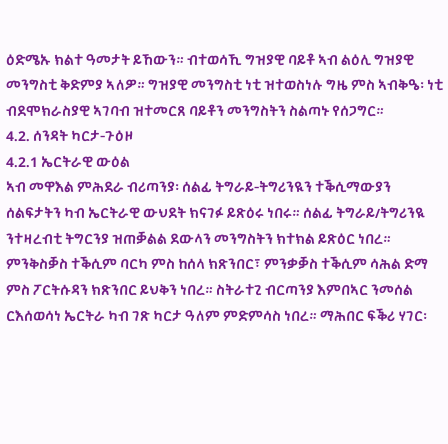ዕድሜኡ ክልተ ዓመታት ይኸውን። ብተወሳኺ ግዝያዊ ባይቶ ኣብ ልዕሊ ግዝያዊ መንግስቲ ቅድምያ ኣለዎ። ግዝያዊ መንግስቲ ነቲ ዝተወስነሉ ግዜ ምስ ኣብቅዔ፡ ነቲ ብደሞክራስያዊ ኣገባብ ዝተመርጸ ባይቶን መንግስትን ስልጣኑ የሰጋግር።
4.2. ሰንዳት ካርታ-ጉዕዞ
4.2.1 ኤርትራዊ ውዕል
ኣብ መዋእል ምሕደራ ብሪጣንያ፡ ሰልፊ ትግራይ-ትግሪንዪን ተቕሲማውያን ሰልፍታትን ካብ ኤርትራዊ ውህደት ክናገፉ ይጽዕሩ ነበሩ። ሰልፊ ትግራይ/ትግሪንዪ ንተዛረብቲ ትግርንያ ዝጠቓልል ደውላን መንግስትን ክተክል ይጽዕር ነበረ። ምንቅስቓስ ተቕሲም ባርካ ምስ ከሰላ ክጽንበር፣ ምንቃቓስ ተቕሲም ሳሕል ድማ ምስ ፖርትሱዳን ክጽንበር ይህቅን ነበረ። ስትራተጊ ብርጣንያ እምበኣር ንመሰል ርእሰወሳነ ኤርትራ ካብ ገጽ ካርታ ዓለም ምድምሳስ ነበረ። ማሕበር ፍቕሪ ሃገር፡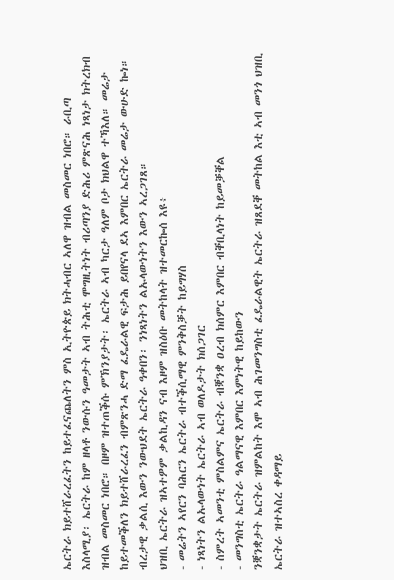ኤርትራ ክይተሸራረፈትን ከይተፈናጨለትን ምስ ኢትዮጵይ ክትሓብር ኣለዋ ዝብል መስመር ነበሮ። ራቢጣ እስላሚያ፡ ኤርትራ ከም ዘላቶ ንውሱን ዓመታት ኣብ ትሕቲ ሞግዚትነት ብሪጣንያ ድሕሪ ምጽናሕ ነጻነታ ክትረክብ ዝብል መስመር ነበሮ። በዞም ዝተጠቕሱ ምኽንያታት፡ ኤርትራ ኣብ ካርታ ዓለም ቦታ ክህልዋ ተኻእለ። መሬታ ከይተመቕለን ክይተሸራረፈን ብምጽንሓ ድማ ፈዴራልዊ ፍታሕ ይበየናላ ደኣ እምበር ኤርትራ መሬታ ውሁድ ኰነ። ብረታዊ ቃልሲ እውን ንውህደት ኤርትራ ዓቀበን፡ ንነጻነትን ልኡላውነትን እውን ኣረጋገጸ።
ህዝቢ ኤርትራ ዝኣተዎም ቃልኪዳን ናብ እዞም ዝስዕቡ መትከላት ዝተመርኰሰ እዩ፥
- መሬትን ኣየርን ባሕርን ኤርትራ ብተቕሲማዊ ምንቅስቓት ከይግሃስ
- ነጻነትን ልኡላውነት ኤርትራ ኣብ ወለዶታት ክሰጋገር
- ስምረት ኣመንቲ ምስልምና ኤርትራ ብቛንቋ ዐረብ ክሰምር እምበር ብቐቢላነት ከይመቓቐል
- መንግስቲ ኤርትራ ዓልማናዊ እምበር እምነትዊ ከይከውን
ንቛንቋታት ኤርትራ ዝምልከት እሞ ኣብ ሕገመንግስቲ ፈዴራልዊት ኤርትራ ዝጸደቐ መትከል እቲ ኣብ መንጎ ህዝቢ ኤርትራ ዝተኣስረ ቀዳማይ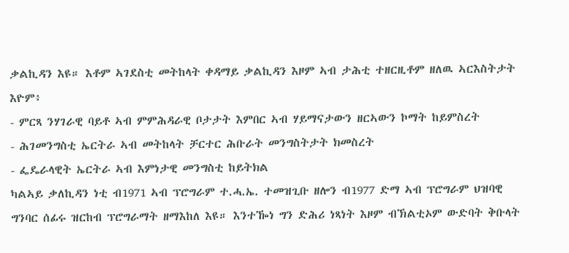ቃልኪዳን እዩ። እቶም ኣገደስቲ መትከላት ቀዳማይ ቃልኪዳን እዞም ኣብ ታሕቲ ተዘርዚቶም ዘለዉ ኣርእስትታት እዮም፥
- ምርጻ ንሃገራዊ ባይቶ ኣብ ምምሕዳራዊ ቦታታት እምበር ኣብ ሃይማናታውን ዘርኣውን ኮማት ከይምስረት
- ሕገመንግስቲ ኤርትራ ኣብ መትከላት ቻርተር ሕቡራት መንግስትታት ክመስረት
- ፌዴራላዊት ኤርትራ ኣብ እምነታዊ መንግስቲ ከይትክል
ካልኣይ ቃለኪዳን ነቲ ብ1971 ኣብ ፕሮግራም ተ.ሓ.ኤ. ተመዝጊቡ ዘሎን ብ1977 ድማ ኣብ ፕሮግራም ህዝባዊ ግንባር ሰፊሩ ዝርከብ ፕሮግራማት ዘማእከለ እዩ። እንተዀነ ግን ድሕሪ ነጻነት እዞም ብኽልቲኦም ውድባት ቅቡላት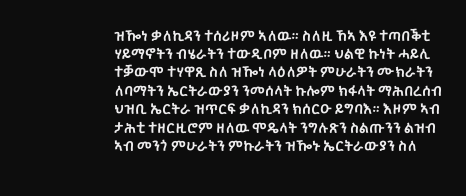ዝዀነ ቃለኪዳን ተሰሪዞም ኣለዉ። ስለዚ ኸኣ እዩ ተጣበቕቲ ሃይማኖትን ብሄራትን ተውዲቦም ዘለዉ። ህልዊ ኩነት ሓይሊ ተቓውሞ ተሃዋጺ ስለ ዝዀነ ላዕለዎት ምሁራትን ሙክራትን ለባማትን ኤርትራውያን ንመሰላት ኩሎም ክፋላት ማሕበረሰብ ህዝቢ ኤርትራ ዝጥርፍ ቃለኪዳን ክሰርዑ ይግባእ። እዞም ኣብ ታሕቲ ተዘርዚሮም ዘለዉ ሞዴላት ንግሉጽን ስልጡንን ልዝብ ኣብ መንጎ ምሁራትን ምኩራትን ዝዀኑ ኤርትራውያን ስለ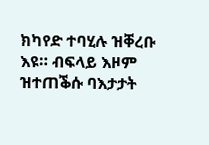ክካየድ ተባሂሉ ዝቐረቡ እዩ። ብፍላይ እዞም ዝተጠቕሱ ባእታታት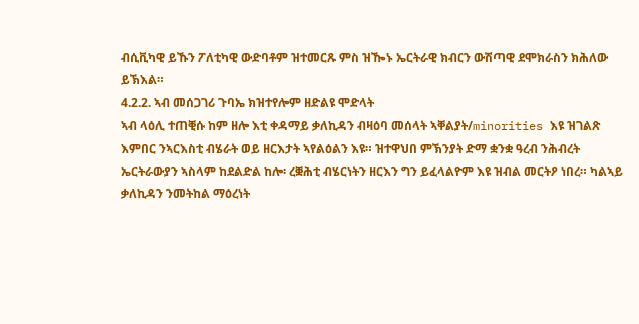ብሲቪካዊ ይኹን ፖለቲካዊ ውድባቶም ዝተመርጹ ምስ ዝዀኑ ኤርትራዊ ክብርን ውሽጣዊ ደሞክራስን ክሕለው ይኽእል።
4.2.2. ኣብ መሰጋገሪ ጉባኤ ክዝተየሎም ዘድልዩ ሞድላት
ኣብ ላዕሊ ተጠቒሱ ከም ዘሎ እቲ ቀዳማይ ቃለኪዳን ብዛዕባ መሰላት ኣቐልያት/minorities እዩ ዝገልጽ እምበር ንኣርእስቲ ብሄራት ወይ ዘርእታት ኣየልዕልን እዩ። ዝተዋህበ ምኽንያት ድማ ቋንቋ ዓረብ ንሕብረት ኤርትራውያን ኣስላም ከደልድል ከሎ፡ ረቛሕቲ ብሄርነትን ዘርእን ግን ይፈላልዮም እዩ ዝብል መርትዖ ነበረ። ካልኣይ ቃለኪዳን ንመትከል ማዕረነት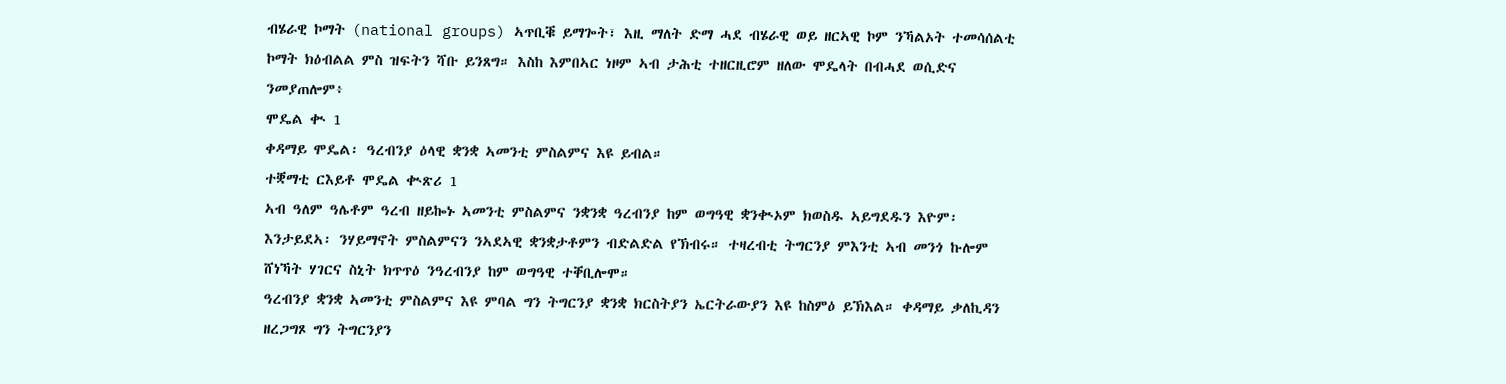ብሄራዊ ኮማት (national groups) ኣጥቢቑ ይማጐት፣ እዚ ማለት ድማ ሓደ ብሄራዊ ወይ ዘርኣዊ ኮም ንኻልኦት ተመሳሰልቲ ኮማት ክዕብልል ምስ ዝፍትን ሻቡ ይንጸግ። እስከ እምበኣር ነዞም ኣብ ታሕቲ ተዘርዚሮም ዘለው ሞዴላት በብሓደ ወሲድና ንመያጠሎም፥
ሞዴል ቊ 1
ቀዳማይ ሞዴል፡ ዓረብንያ ዕላዊ ቋንቋ ኣመንቲ ምስልምና እዩ ይብል።
ተቛማቲ ርእይቶ ሞዴል ቊጽሪ 1
ኣብ ዓለም ዓሌቶም ዓረብ ዘይኰኑ ኣመንቲ ምስልምና ንቋንቋ ዓረብንያ ከም ወግዓዊ ቋንቊኦም ክወስዱ ኣይግደዱን እዮም፡ እንታይደኣ፡ ንሃይማኖት ምስልምናን ንኣደኣዊ ቋንቋታቶምን ብድልድል የኽብሩ። ተዛረብቲ ትግርንያ ምእንቲ ኣብ መንጎ ኩሎም ሸነኻት ሃገርና ስኒት ክጥጥዕ ንዓረብንያ ከም ወግዓዊ ተቐቢሎሞ።
ዓረብንያ ቋንቋ ኣመንቲ ምስልምና እዩ ምባል ግን ትግርንያ ቋንቋ ክርስትያን ኤርትራውያን እዩ ከስምዕ ይኽእል። ቀዳማይ ቃለኪዳን ዘረጋግጾ ግን ትግርንያን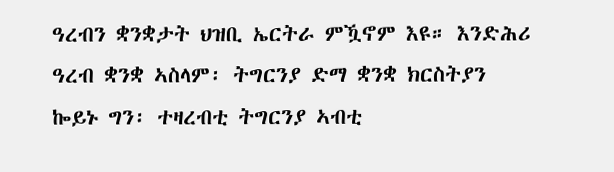ዓረብን ቋንቋታት ህዝቢ ኤርትራ ምዃኖም እዩ። እንድሕሪ ዓረብ ቋንቋ ኣስላም፡ ትግርንያ ድማ ቋንቋ ክርስትያን ኰይኑ ግን፡ ተዛረብቲ ትግርንያ ኣብቲ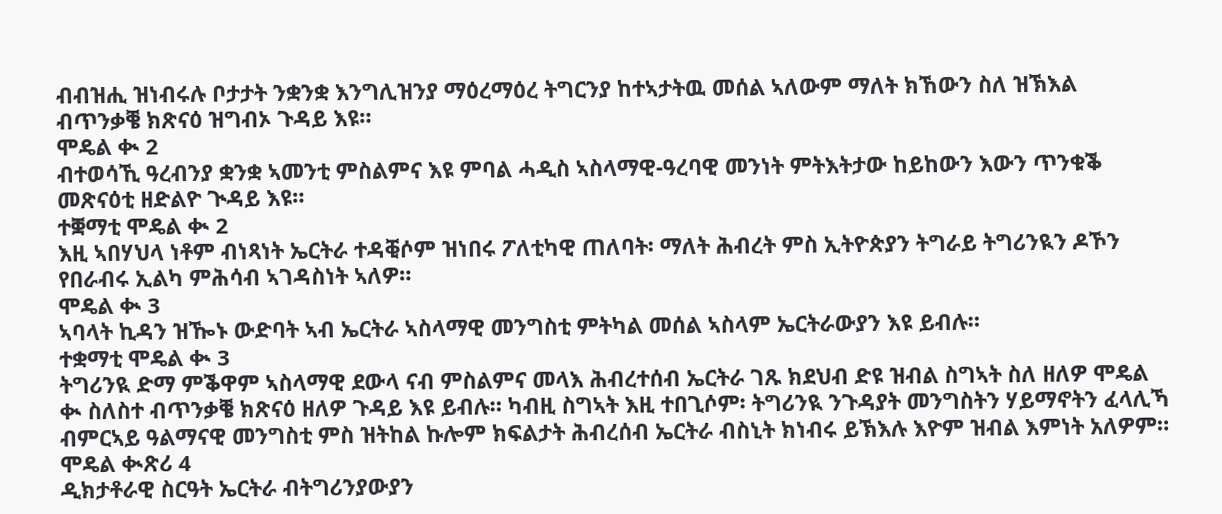ብብዝሒ ዝነብሩሉ ቦታታት ንቋንቋ እንግሊዝንያ ማዕረማዕረ ትግርንያ ከተኣታትዉ መሰል ኣለውም ማለት ክኸውን ስለ ዝኽእል ብጥንቃቔ ክጽናዕ ዝግብኦ ጉዳይ እዩ።
ሞዴል ቊ 2
ብተወሳኺ ዓረብንያ ቋንቋ ኣመንቲ ምስልምና እዩ ምባል ሓዲስ ኣስላማዊ-ዓረባዊ መንነት ምትእትታው ከይከውን እውን ጥንቁቕ መጽናዕቲ ዘድልዮ ጒዳይ እዩ።
ተቛማቲ ሞዴል ቊ 2
እዚ ኣበሃህላ ነቶም ብነጻነት ኤርትራ ተዳቒሶም ዝነበሩ ፖለቲካዊ ጠለባት፡ ማለት ሕብረት ምስ ኢትዮጵያን ትግራይ ትግሪንዪን ዶኾን የበራብሩ ኢልካ ምሕሳብ ኣገዳስነት ኣለዎ።
ሞዴል ቊ 3
ኣባላት ኪዳን ዝዀኑ ውድባት ኣብ ኤርትራ ኣስላማዊ መንግስቲ ምትካል መሰል ኣስላም ኤርትራውያን እዩ ይብሉ።
ተቋማቲ ሞዴል ቊ 3
ትግሪንዪ ድማ ምቕዋም ኣስላማዊ ደውላ ናብ ምስልምና መላእ ሕብረተሰብ ኤርትራ ገጹ ክደህብ ድዩ ዝብል ስግኣት ስለ ዘለዎ ሞዴል ቊ ስለስተ ብጥንቃቔ ክጽናዕ ዘለዎ ጉዳይ እዩ ይብሉ። ካብዚ ስግኣት እዚ ተበጊሶም፡ ትግሪንዪ ንጉዳያት መንግስትን ሃይማኖትን ፈላሊኻ ብምርኣይ ዓልማናዊ መንግስቲ ምስ ዝትከል ኩሎም ክፍልታት ሕብረሰብ ኤርትራ ብስኒት ክነብሩ ይኽእሉ እዮም ዝብል እምነት አለዎም።
ሞዴል ቊጽሪ 4
ዲክታቶራዊ ስርዓት ኤርትራ ብትግሪንያውያን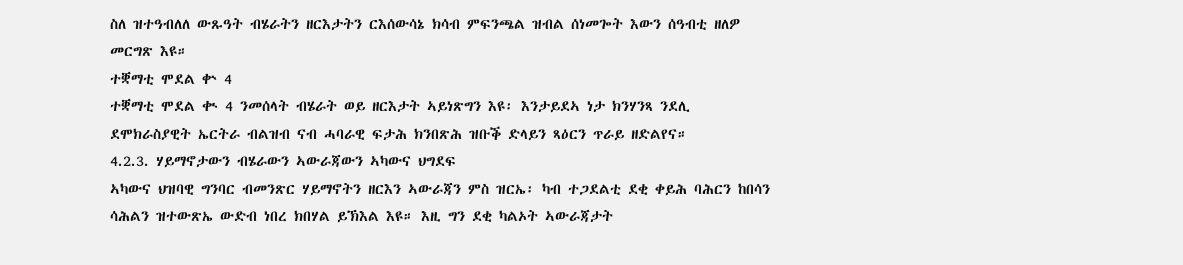ስለ ዝተዓብለለ ውጹዓት ብሄራትን ዘርእታትን ርእሰውሳኔ ክሳብ ምፍንጫል ዝብል ሰነመጐት እውን ሰዓብቲ ዘለዎ መርግጽ እዩ።
ተቛማቲ ሞደል ቍ 4
ተቛማቲ ሞደል ቊ 4 ንመሰላት ብሄራት ወይ ዘርእታት ኣይነጽግን እዩ፡ እንታይደኣ ነታ ክንሃንጻ ንደሊ ደሞክራስያዊት ኤርትራ ብልዝብ ናብ ሓባራዊ ፍታሕ ክንበጽሕ ዝቡቕ ድላይን ጻዕርን ጥራይ ዘድልየና።
4.2.3. ሃይማኖታውን ብሄራውን ኣውራጃውን ኣካውና ህግደፍ
ኣካውና ህዝባዊ ግንባር ብመንጽር ሃይማኖትን ዘርእን ኣውራጃን ምስ ዝርኤ፡ ካብ ተጋደልቲ ደቂ ቀይሕ ባሕርን ከበሳን ሳሕልን ዝተውጽኤ ውድብ ነበረ ክበሃል ይኽእል እዩ። እዚ ግን ደቂ ካልኦት ኣውራጃታት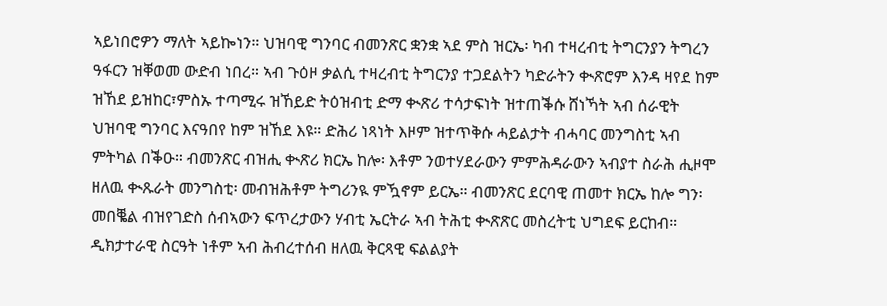ኣይነበሮዎን ማለት ኣይኰነን። ህዝባዊ ግንባር ብመንጽር ቋንቋ ኣደ ምስ ዝርኤ፡ ካብ ተዛረብቲ ትግርንያን ትግረን ዓፋርን ዝቐወመ ውድብ ነበረ። ኣብ ጉዕዞ ቃልሲ ተዛረብቲ ትግርንያ ተጋደልትን ካድራትን ቊጽሮም እንዳ ዛየደ ከም ዝኸደ ይዝከር፣ምስኡ ተጣሚሩ ዝኸይድ ትዕዝብቲ ድማ ቊጽሪ ተሳታፍነት ዝተጠቕሱ ሸነኻት ኣብ ሰራዊት ህዝባዊ ግንባር እናዓበየ ከም ዝኸደ እዩ። ድሕሪ ነጻነት እዞም ዝተጥቅሱ ሓይልታት ብሓባር መንግስቲ ኣብ ምትካል በቕዑ። ብመንጽር ብዝሒ ቊጽሪ ክርኤ ከሎ፡ እቶም ንወተሃደራውን ምምሕዳራውን ኣብያተ ስራሕ ሒዞሞ ዘለዉ ቊጹራት መንግስቲ፡ መብዝሕቶም ትግሪንዪ ምዃኖም ይርኤ። ብመንጽር ደርባዊ ጠመተ ክርኤ ከሎ ግን፡ መበቘል ብዝየገድስ ሰብኣውን ፍጥረታውን ሃብቲ ኤርትራ ኣብ ትሕቲ ቊጽጽር መስረትቲ ህግደፍ ይርከብ። ዲክታተራዊ ስርዓት ነቶም ኣብ ሕብረተሰብ ዘለዉ ቅርጻዊ ፍልልያት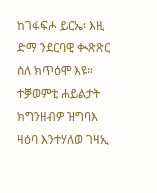ከገፋፍሖ ይርኤ፡ እዚ ድማ ንደርባዊ ቊጽጽር ስለ ክጥዕሞ እዩ። ተቓወምቲ ሐይልታት ክግንዘብዎ ዝግባእ ዛዕባ እንተሃለወ ገዛኢ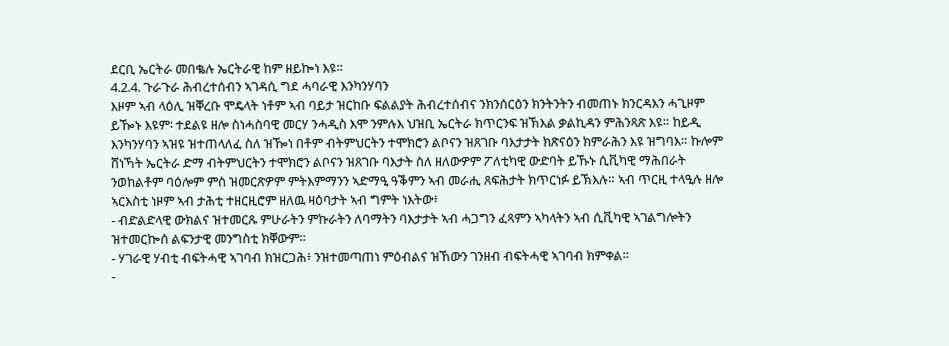ደርቢ ኤርትራ መበቈሉ ኤርትራዊ ከም ዘይኰነ እዩ።
4.2.4. ጉራጉራ ሕብረተሰብን ኣገዳሲ ግደ ሓባራዊ እንካንሃባን
እዞም ኣብ ላዕሊ ዝቐረቡ ሞዴላት ነቶም ኣብ ባይታ ዝርከቡ ፍልልያት ሕብረተሰብና ንክንሰርዕን ክንትንትን ብመጠኑ ክንርዳእን ሓጊዞም ይዀኑ እዩም፡ ተደልዩ ዘሎ ስነሓስባዊ መርሃ ንሓዲስ እሞ ንምሉእ ህዝቢ ኤርትራ ክጥርንፍ ዝኽእል ቃልኪዳን ምሕንጻጽ እዩ። ከይዲ እንካንሃባን ኣዝዩ ዝተጠላለፈ ስለ ዝዀነ በቶም ብትምህርትን ተሞክሮን ልቦናን ዝጸገቡ ባእታታት ክጽናዕን ክምራሕን እዩ ዝግባእ። ኩሎም ሸነኻት ኤርትራ ድማ ብትምህርትን ተሞክሮን ልቦናን ዝጸገቡ ባእታት ስለ ዘለውዎም ፖለቲካዊ ውድባት ይኹኑ ሲቪካዊ ማሕበራት ንወከልቶም ባዕሎም ምስ ዝመርጽዎም ምትእምማንን ኣድማዒ ዓቕምን ኣብ መራሒ ጸፍሕታት ክጥርነፉ ይኽእሉ። ኣብ ጥርዚ ተላዒሉ ዘሎ ኣርእስቲ ነዞም ኣብ ታሕቲ ተዘርዚሮም ዘለዉ ዛዕባታት ኣብ ግምት ነእትው፥
- ብድልድላዊ ውክልና ዝተመርጹ ምሁራትን ምኩራትን ለባማትን ባእታታት ኣብ ሓጋግን ፈጻምን ኣካላትን ኣብ ሲቪካዊ ኣገልግሎትን ዝተመርኰሰ ልፍንታዊ መንግስቲ ክቐውም።
- ሃገራዊ ሃብቲ ብፍትሓዊ ኣገባብ ክዝርጋሕ፥ ንዝተመጣጠነ ምዕብልና ዝኸውን ገንዘብ ብፍትሓዊ ኣገባብ ክምቀል።
-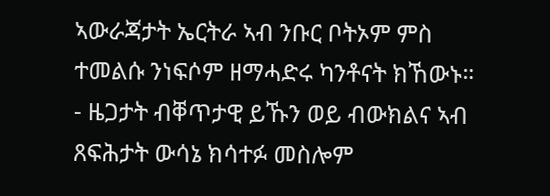ኣውራጃታት ኤርትራ ኣብ ንቡር ቦትኦም ምስ ተመልሱ ንነፍሶም ዘማሓድሩ ካንቶናት ክኸውኑ።
- ዜጋታት ብቐጥታዊ ይኹን ወይ ብውክልና ኣብ ጸፍሕታት ውሳኔ ክሳተፉ መስሎም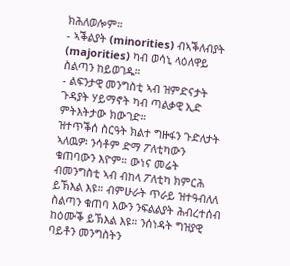ክሕለወሎም።
- ኣቕልያት (minorities) ብኣቕለብያት (majorities) ካብ ወሳኒ ላዕለዋይ ስልጣን ከይወገዱ።
- ልፍንታዊ መንግስቲ ኣብ ዝምድናታት ጉዳያት ሃይማኖት ካብ ጣልቃዊ ኢድ ምትእትታው ክውገድ።
ዝተጥቕሰ ስርዓት ክልተ ግዙፋን ጉድለታት ኣለዉዎ፡ ንሳቶም ድማ ፖለቲካውን ቁጠባውን እዮም። ውነና መሬት ብመንግስቲ ኣብ ብከላ ፖለቲካ ክምርሕ ይኽእል እዩ። ብምሁራት ጥራይ ዝተዓብለለ ስልጣን ቁጠባ እውን ንፍልልያት ሕብረተሰብ ከዕሙቕ ይኽእል እዩ። ንሰነዳት ግዝያዊ ባይቶን መንግስትን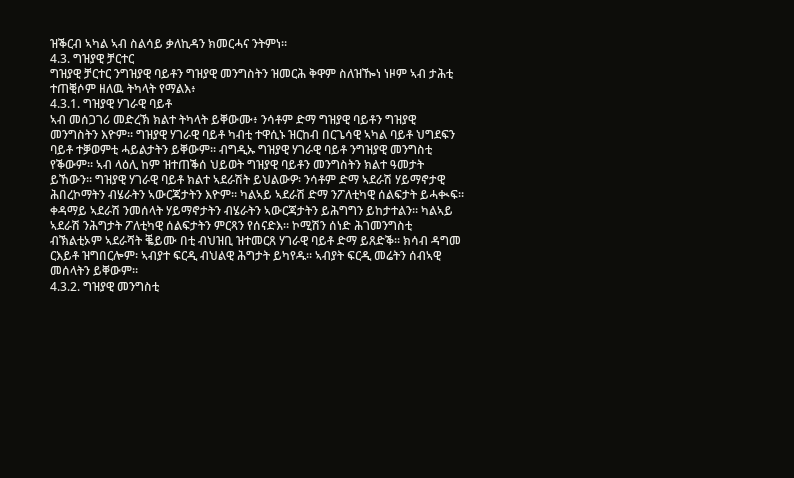ዝቕርብ ኣካል ኣብ ስልሳይ ቃለኪዳን ክመርሓና ንትምነ።
4.3. ግዝያዊ ቻርተር
ግዝያዊ ቻርተር ንግዝያዊ ባይቶን ግዝያዊ መንግስትን ዝመርሕ ቅዋም ስለዝዀነ ነዞም ኣብ ታሕቲ ተጠቒሶም ዘለዉ ትካላት የማልእ፥
4.3.1. ግዝያዊ ሃገራዊ ባይቶ
ኣብ መሰጋገሪ መድረኽ ክልተ ትካላት ይቐውሙ፥ ንሳቶም ድማ ግዝያዊ ባይቶን ግዝያዊ መንግስትን እዮም። ግዝያዊ ሃገራዊ ባይቶ ካብቲ ተዋሲኑ ዝርከብ በርጌሳዊ ኣካል ባይቶ ህግደፍን ባይቶ ተቓወምቲ ሓይልታትን ይቐውም። ብግዲኡ ግዝያዊ ሃገራዊ ባይቶ ንግዝያዊ መንግስቲ የቕውም። ኣብ ላዕሊ ከም ዝተጠቕሰ ህይወት ግዝያዊ ባይቶን መንግስትን ክልተ ዓመታት ይኸውን። ግዝያዊ ሃገራዊ ባይቶ ክልተ ኣደራሽት ይህልውዎ፡ ንሳቶም ድማ ኣደራሽ ሃይማኖታዊ ሕበረኮማትን ብሄራትን ኣውርጃታትን እዮም። ካልኣይ ኣደራሽ ድማ ንፖለቲካዊ ሰልፍታት ይሓቊፍ። ቀዳማይ ኣደራሽ ንመሰላት ሃይማኖታትን ብሄራትን ኣውርጃታትን ይሕግግን ይከታተልን። ካልኣይ ኣደራሽ ንሕግታት ፖለቲካዊ ሰልፍታትን ምርጻን የሰናድእ። ኮሚሽን ሰነድ ሕገመንግስቲ ብኽልቲኦም ኣደራሻት ቘይሙ በቲ ብህዝቢ ዝተመርጸ ሃገራዊ ባይቶ ድማ ይጸድቕ። ክሳብ ዳግመ ርእይቶ ዝግበርሎም፡ ኣብያተ ፍርዲ ብህልዊ ሕግታት ይካየዱ። ኣብያት ፍርዲ መሬትን ሰብኣዊ መሰላትን ይቐውም።
4.3.2. ግዝያዊ መንግስቲ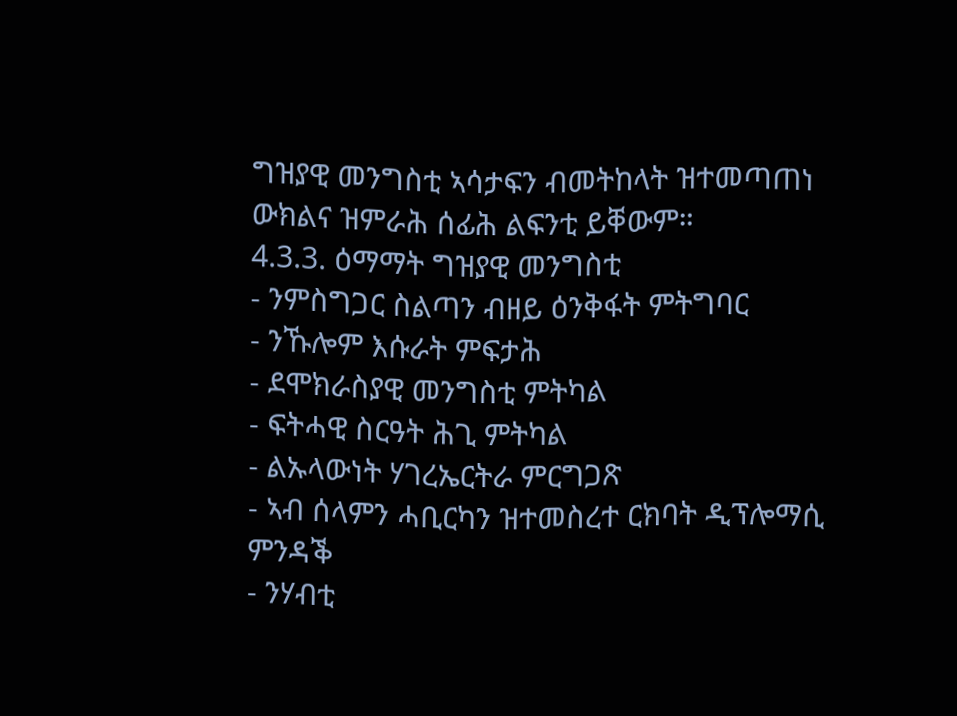ግዝያዊ መንግስቲ ኣሳታፍን ብመትከላት ዝተመጣጠነ ውክልና ዝምራሕ ሰፊሕ ልፍንቲ ይቐውም።
4.3.3. ዕማማት ግዝያዊ መንግስቲ
- ንምስግጋር ስልጣን ብዘይ ዕንቅፋት ምትግባር
- ንኹሎም እሱራት ምፍታሕ
- ደሞክራስያዊ መንግስቲ ምትካል
- ፍትሓዊ ስርዓት ሕጊ ምትካል
- ልኡላውነት ሃገረኤርትራ ምርግጋጽ
- ኣብ ሰላምን ሓቢርካን ዝተመስረተ ርክባት ዲፕሎማሲ ምንዳቕ
- ንሃብቲ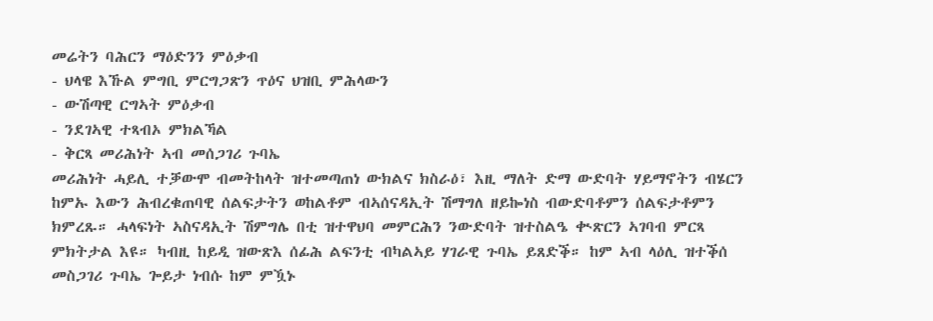መሬትን ባሕርን ማዕድንን ምዕቃብ
- ህላዌ እኹል ምግቢ ምርግጋጽን ጥዕና ህዝቢ ምሕላውን
- ውሽጣዊ ርግኣት ምዕቃብ
- ንደገኣዊ ተጻብኦ ምክልኻል
- ቅርጻ መሪሕነት ኣብ መሰጋገሪ ጉባኤ
መሪሕነት ሓይሊ ተቓውሞ ብመትከላት ዝተመጣጠነ ውክልና ክስራዕ፣ እዚ ማለት ድማ ውድባት ሃይማኖትን ብሄርን ከምኡ እውን ሕብረቁጠባዊ ሰልፍታትን ወከልቶም ብኣሰናዳኢት ሽማግለ ዘይኰነስ ብውድባቶምን ሰልፍታቶምን ክምረጹ። ሓላፍነት ኣስናዳኢት ሽምግሌ በቲ ዝተዋህባ መምርሕን ንውድባት ዝተስልዔ ቊጽርን ኣገባብ ምርጻ ምክትታል እዩ። ካብዚ ከይዲ ዝውጽእ ሰፊሕ ልፍንቲ ብካልኣይ ሃገራዊ ጉባኤ ይጸድቕ። ከም ኣብ ላዕሊ ዝተቕሰ መስጋገሪ ጉባኤ ጐይታ ነብሱ ከም ምዃኑ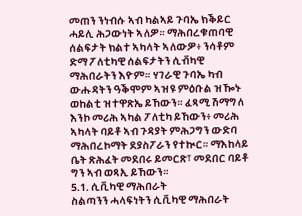መጠን ንነብሱ ኣብ ካልኣይ ጉባኤ ክቕይር ሓይሊ ሕጋውነት ኣለዎ። ማሕበረቁጠባዊ ሰልፍታት ክልተ ኣካላት ኣለውዎ፥ ንሳቶም ድማ ፖለቲካዊ ሰልፍታትን ሲቭካዊ ማሕበራትን እዮም። ሃገራዊ ጉባኤ ካብ ውሑዳትን ዓቕሞም ኣዝዩ ምዕቡል ዝዀኑ ወከልቲ ዝተዋጽኤ ይኸውን። ፈጻሚ ሽማግለ እንኮ መሪሕ ኣካል ፖለቲካ ይኸውን፥ መሪሕ ኣካላት ባይቶ ኣብ ጉዳያት ምሕጋግን ውድባ ማሕበረኮማት ደያስፖራን የተኲር። ማእከላይ ቤት ጽሕፈት መደበሩ ይመርጽ፣ መደበር ባይቶ ግን ኣብ ወጻኢ ይኸውን።
5.1. ሲቪካዊ ማሕበራት
ስልጣንን ሓላፍነትን ሲቪካዊ ማሕበራት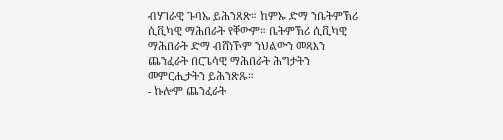ብሃገራዊ ጉባኤ ይሕንጸጽ። ከምኡ ድማ ንቤትምኽሪ ሲቪካዊ ማሕበራት የቐውም። ቤትምኽሪ ሲቪካዊ ማሕበራት ድማ ብሸነኾም ንህልውን መጻእን ጨንፈራት በርጌሳዊ ማሕበራት ሕግታትን መምርሒታትን ይሕንጽጹ።
- ኩሎም ጨንፈራት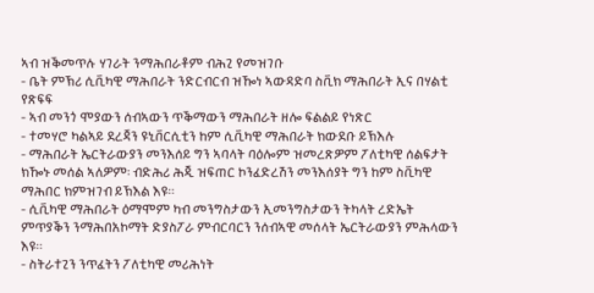ኣብ ዝቕመጥሉ ሃገራት ንማሕበራቶም ብሕጊ የመዝገቡ
- ቤት ምኽሪ ሲቪካዊ ማሕበራት ንድርብርብ ዝዀነ ኣውዳድባ ስቪክ ማሕበራት ኢና በሃልቲ የጽፍፍ
- ኣብ መንጎ ሞያውን ሰብኣውን ጥቕማውን ማሕበራት ዘሎ ፍልልይ የነጽር
- ተመሃሮ ካልኣይ ደረጃን ዩኒቨርሲቲን ከም ሲቪካዊ ማሕበራት ክውደቡ ይኽእሉ
- ማሕበራት ኤርትራውያን መንእሰይ ግን ኣባላት ባዕሎም ዝመረጽዎም ፖለቲካዊ ሰልፍታት ክዀኑ መሰል ኣለዎም፡ ብድሕሪ ሕጂ ዝፍጠር ኮንፈድረሽን መንእሰያት ግን ከም ስቪካዊ ማሕበር ክምዝገብ ይኽእል እዩ።
- ሲቪካዊ ማሕበራት ዕማሞም ካብ መንግስታውን ኢመንግስታውን ትካላት ረድኤት ምጥያቕን ንማሕበአኮማት ድያስፖራ ምብርባርን ንሰብኣዊ መሰላት ኤርትራውያን ምሕላውን እዩ።
- ስትራተጊን ንጥፈትን ፖለቲካዊ መሪሕነት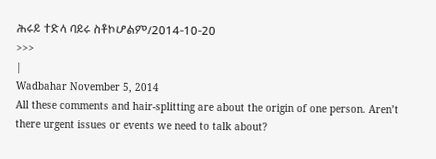ሕሩይ ተድላ ባይሩ ስቶኮሆልም/2014-10-20
>>>
|
Wadbahar November 5, 2014
All these comments and hair-splitting are about the origin of one person. Aren’t there urgent issues or events we need to talk about?